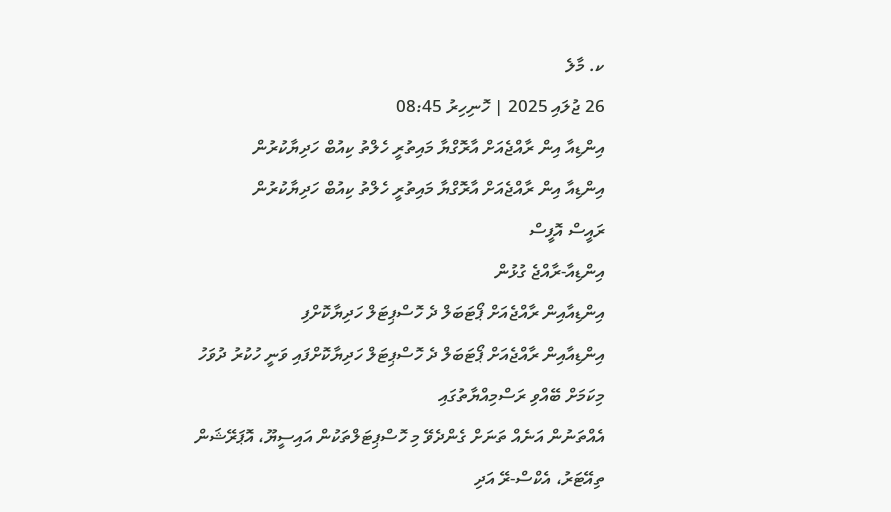ކ. މާލެ
26 ޖުލައި 2025 | ހޮނިހިރު 08:45
އިންޑިއާ އިން ރާއްޖެއަށް އާރޮގްޔާ މައިތުރީ ހެލްތު ކިއުބް ހަދިޔާކުރުން
އިންޑިއާ އިން ރާއްޖެއަށް އާރޮގްޔާ މައިތުރީ ހެލްތު ކިއުބް ހަދިޔާކުރުން
ރައީސް އޮފީސް
އިންޑިއާ-ރާއްޖެ ގުޅުން
އިންޑިއާއިން ރާއްޖެއަށް ޕޯޓަބަލް ދެ ހޮސްޕިޓަލް ހަދިޔާކޮށްފި
އިންޑިއާއިން ރާއްޖެއަށް ޕޯޓަބަލް ދެ ހޮސްޕިޓަލް ހަދިޔާކޮށްފައި ވަނީ ހުކުރު ދުވަހު މިކަމަށް ބޭއްވި ރަސްމިއްޔާތުގައި
އެއްތަނުން އަނެއް ތަނަށް ގެންދެވޭ މި ހޮސްޕިޓަލްތަކުން އައިސީޔޫ، އޮޕަރޭޝަން ތިއޭޓަރު، އެކްސް-ރޭ އަދި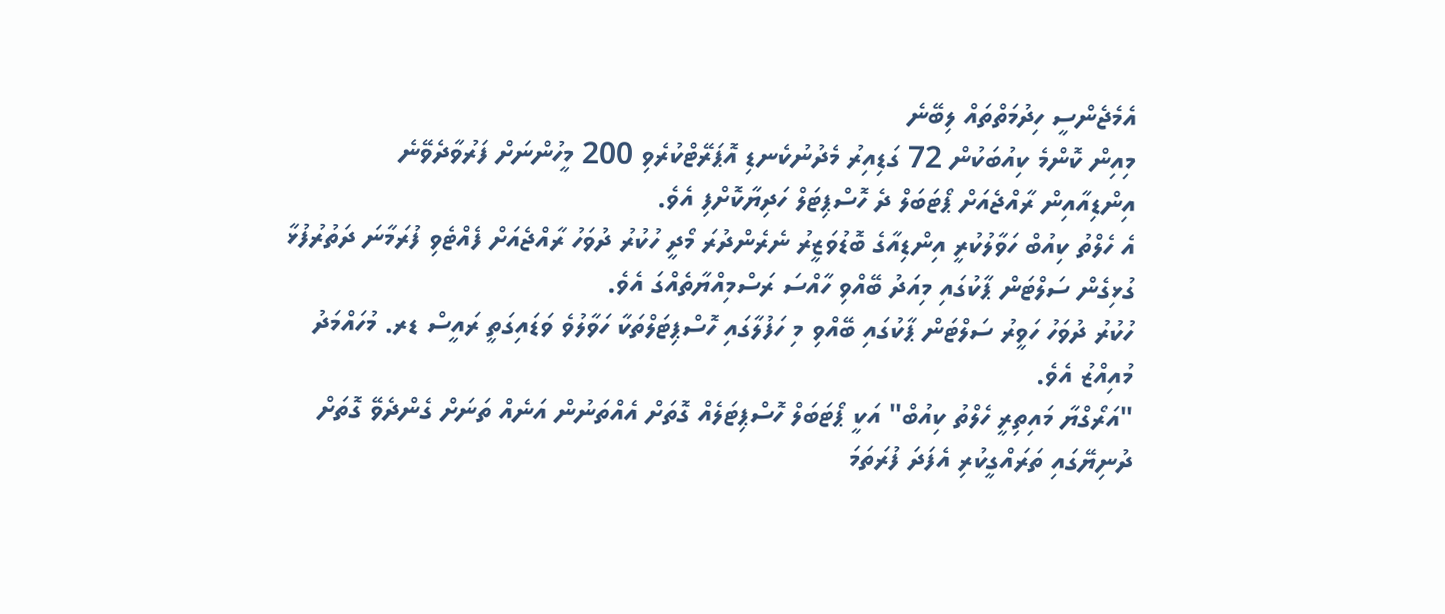އެމެޖެންސީ ހިދުމަތްތައް ލިބޭނެ
މިއިން ކޮންމެ ކިއުބަކުން 72 ގަޑިއިރު މެދުނުކެނޑި އޮޕަރޭޓްކުރެވި 200 މީހުންނަށް ފަރުވާދެވޭނެ
އިންޑިއާއިން ރާއްޖެއަށް ޕޯޓަބަލް ދެ ހޮސްޕިޓަލް ހަދިޔާކޮށްފި އެވެ.
އެ ހެލްތު ކިއުބް ހަވާލުކުރީ އިންޑިއާގެ ބޮޑުވަޒީރު ނެރެންދުރަ މޯދީ ހުކުރު ދުވަހު ރާއްޖެއަށް ފެއްޓެވި ފުރަމާނަ ދަތުރުފުޅާ ގުޅިގެން ސަލްޓަން ޕާކުގައި މިއަދު ބޭއްވި ހާއްސަ ރަސްމިއްޔާތެއްގަ އެވެ.
ހުކުރު ދުވަހު ހަވީރު ސަލްޓަން ޕާކުގައި ބޭއްވި މި ހަފުލާގައި ހޮސްޕިޓަލްތަކާ ހަވާލުވެ ވަޑައިގަތީ ރައީސް ޑރ. މުހައްމަދު މުއިއްޒު އެވެ.
"އަރޯގްޔާ މައިތިރީ ހެލްތު ކިއުބް" އަކީ ޕޯޓަބަލް ހޮސްޕިޓަލެއް ގޮތަށް އެއްތަނުން އަނެއް ތަނަށް ގެންދެވޭ ގޮތަށް ދުނިޔޭގައި ތަރައްގީކުރި އެފަދަ ފުރަތަމަ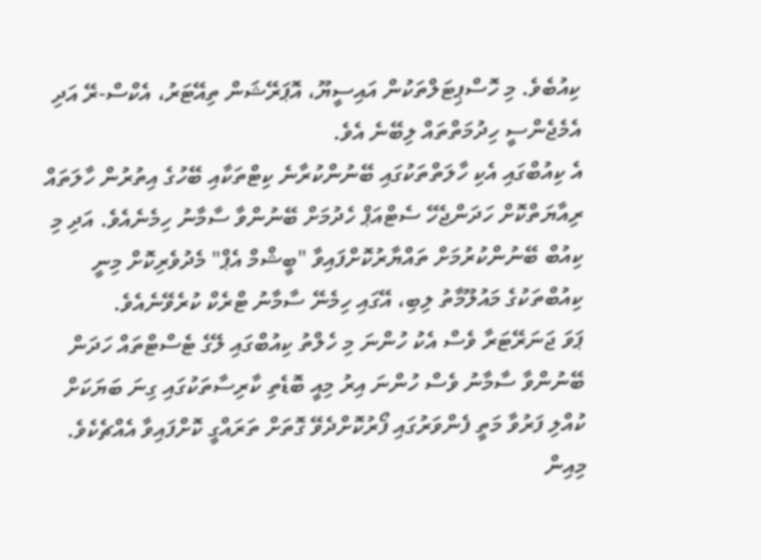ކިއުބެވެ. މި ހޮސްޕިޓަލްތަކުން އައިސީޔޫ، އޮޕަރޭޝަން ތިއޭޓަރު، އެކްސް-ރޭ އަދި އެމެޖެންސީ ހިދުމަތްތައް ލިބޭނެ އެވެ.
އެ ކިއުބްގައި އެކި ހާލަތްތަކުގައި ބޭނުންކުރާނެ ކިޓްތަކާއި ބޭހުގެ އިތުރުން ހާލަތައް ރިއާޔަތްކޮށް ހަދަންޖެހޭ ސެޓްއަޕް ހެދުމަށް ބޭނުންވާ ސާމާނު ހިމެނެއެވެ. އަދި މި ކިއުބް ބޭނުންކުރުމަށް ތައްޔާރުކޮށްފައިވާ "ބީޝްމް އެޕް" މެދުވެރިކޮށް މިނީ ކިއުބްތަކުގެ މައުލޫމާތު ލިބި، އޭގައި ހިމެނޭ ސާމާނު ޓްރެކް ކުރެވޭނެއެވެ.
ޕަވަ ޖަނަރޭޓަރާ ވެސް އެކު ހުންނަ މި ހެލްތު ކިއުބްގައި ލޭގެ ޓެސްޓްތައް ހަދަން ބޭނުންވާ ސާމާނު ވެސް ހުންނަ އިރު މިއީ ބޮޑެތި ކާރިސާތަކުގައި ގިނަ ބަޔަކަށް ކުއްލި ފަރުވާ މަތީ ފެންވަރުގައި ފޯރުކޮށްދެވޭ ގޮތަށް ތަރައްގީ ކޮށްފައިވާ އެއްޗެކެވެ.
މިއިން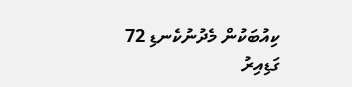ކިއުބަކުން މެދުނުކެނޑި 72 ގަޑިއިރު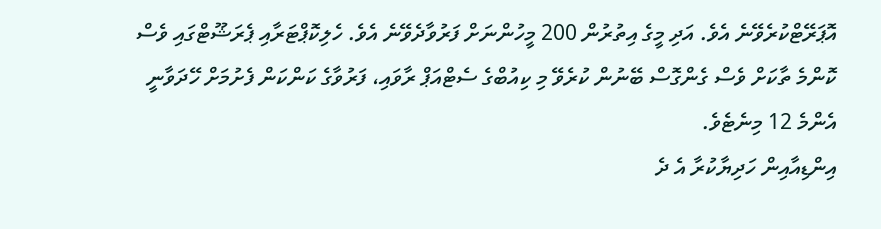އޮޕަރޭޓްކުރެވޭނެ އެވެ. އަދި މީގެ އިތުރުން 200 މީހުންނަށް ފަރުވާދެވޭނެ އެވެ. ހެލިކޮޕްޓަރާއި ޕެރަޝޫޓްގައި ވެސް ކޮންމެ ތާކަށް ވެސް ގެންގޮސް ބޭނުން ކުރެވޭ މި ކިއުބްގެ ސެޓްއަޕް ރާވައި، ފަރުވާގެ ކަންކަން ފެށުމަށް ހޭދަވާނީ އެންމެ 12 މިނެޓެވެ.
އިންޑިއާއިން ހަދިޔާކުރާ އެ ދެ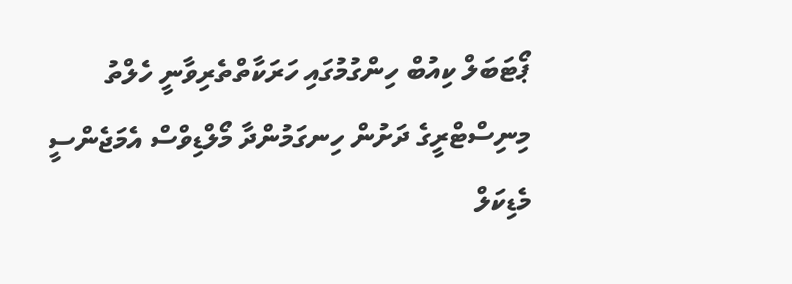ޕޯޓަބަލް ކިއުބް ހިންގުމުގައި ހަރަކާތްތެރިވާނީ ހެލްތު މިނިސްޓްރީގެ ދަށުން ހިނގަމުންދާ މޯލްޑިވްސް އެމަޖެންސީ މެޑިކަލް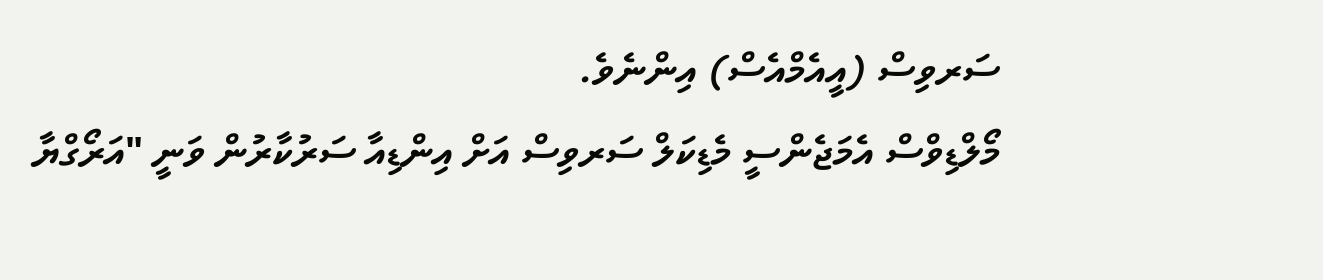ސަރވިސް (އީއެމްއެސް) އިންނެވެ.
މޯލްޑިވްސް އެމަޖެންސީ މެޑިކަލް ސަރވިސް އަށް އިންޑިއާ ސަރުކާރުން ވަނީ "އަރޯގްޔާ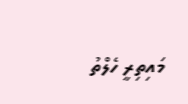މައިތިރީ ހެލްތު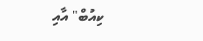ކިއުބް" އާއި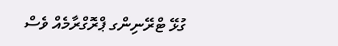ގުޅޭ ޓްރޭނިންގ ޕްރޮގްރާމެއް ވެސް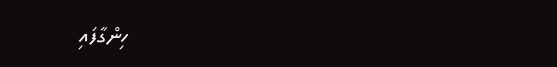ހިންގާފައި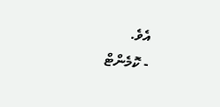އެވެ.
- ކޮމެންޓް